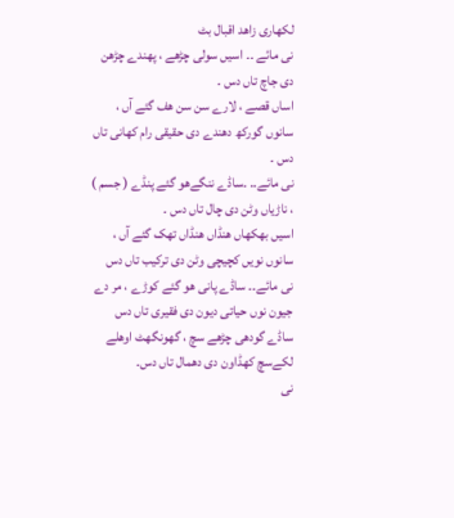لکھاری زاھد اقبال بٹ
نی مائے ۔۔ اسیں سولی چڑھے ، پھندے چڑھن دی جاچ تاں دس ۔
اساں قصے ، لارے سن سن ھف گئے آں ، سانوں گورکھ دھندے دی حقیقی رام کھانی تاں دس ۔
نی مائے.. ۔ساڈے ننگےھو گئے پنڈے ( جسم ) ، ناڑیاں وٹن دی چال تاں دس ۔
اسیں بھکھاں ھنڈاں ھنڈاں تھک گئے آں ، سانوں نویں کچیچی وٹن دی ترکیب تاں دس
نی مائے۔۔ ساڈے پانی ھو گئے کوڑے ، مر دے جیون نوں حیاتی دیون دی فقیری تاں دس
ساڈے گودھی چڑھے سچ ، گھونگھٹ اوھلے لکےسچ کھڈاون دی دھمال تاں دس۔
نی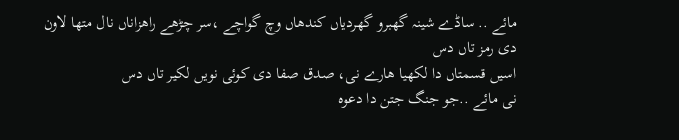مائے .. ساڈے شینہ گھبرو گھردیاں کندھاں وچ گواچے ،سر چڑھے راھزاناں نال متھا لاون دی رمز تاں دس
اسیں قسمتاں دا لکھیا ھارے نی، صدق صفا دی کوئی نویں لکیر تاں دس
نی مائے ..جو جنگ جتن دا دعوہ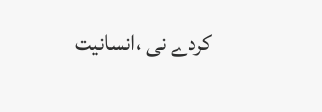کردے نی ،انسانیت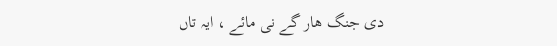دی جنگ ھار گے نی مائے ، ایہ تاں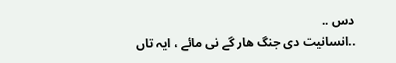دس ..
..انسانیت دی جنگ ھار گے نی مائے ، ایہ تاں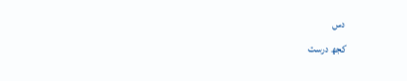دس
کجھ درست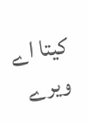کیتا اے ویرے